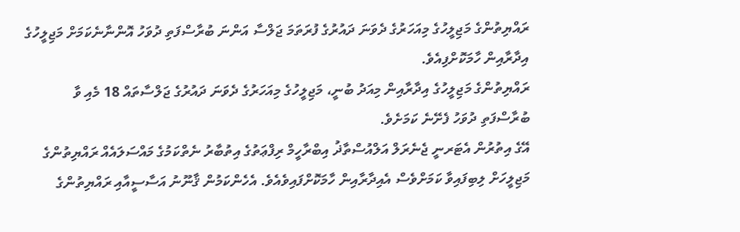ރައްޔިތުންގެ މަޖިލީހުގެ މިއަހަރުގެ ދެވަނަ ދައުރުގެ ފުރަތަމަ ޖަލްސާ އަންނަ ބުރާސްފަތި ދުވަހު އޮންނާނެކަމަށް މަޖިލީހުގެ އިދާރާއިން ހާމަކޮށްފިއެވެ.
ރައްޔިތުންގެ މަޖިލީހުގެ އިދާރާއިން މިއަދު ބުނީ، މަޖިލީހުގެ މިއަހަރުގެ ދެވަނަ ދައުރުގެ ޖަލްސާތައް 18 މެއި ވާ ބުރާސްފަތި ދުވަހު ފެށޭނެ ކަމަށެވެ.
އޭގެ އިތުރުން އެޓަރނީ ޖެނެރަލް އަލްއުސްތާޛު އިބްރާހީމް ރިފްޢަތުގެ އިތުބާރު ނެތްކަމުގެ މައްސަލައެއް ރައްޔިތުންގެ މަޖިލީހަށް ލިބިފައިވާ ކަމަށްވެސް އެއިދާރާއިން ހާމަކޮށްފައިވެއެވެ. އެހެންކަމުން ޤާނޫނު އަސާސީއާއި ރައްޔިތުންގެ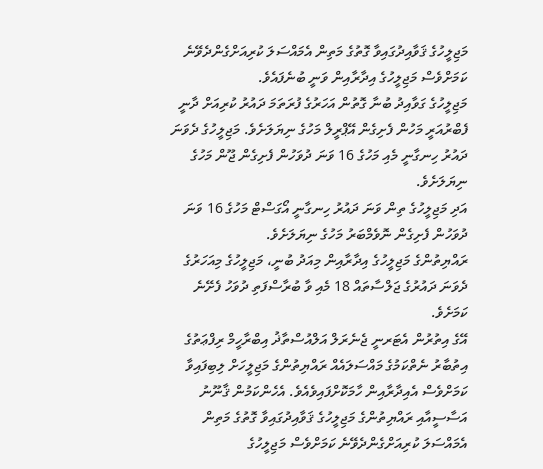މަޖިލީހުގެ ޤަވާއިދުގައިވާ ގޮތުގެ މަތިން އެމައްސަލަ ކުރިއަށްގެންދެވޭނެ ކަމަށްވެސް މަޖިލީހުގެ އިދާރާއިން ވަނީ ބުނެފައެވެ.
މަޖިލީހުގެ ގަވާއިދު ބުނާ ގޮތުން އަހަރުގެ ފުރަތަމަ ދައުރު ކުރިއަށް ދާނީ ފެބްރުއަރީ މަހުން ފެށިގެން އޭޕްރީލް މަހުގެ ނިޔަލަށެވެ. މަޖިލީހުގެ ދެވަނަ ދައުރު ހިނގާނީ މެއި މަހުގެ 16 ވަނަ ދުވަހުން ފެށިގެން ޖޫން މަހުގެ ނިޔަލަށެވެ.
އަދި މަޖިލީހުގެ ތިން ވަނަ ދައުރު ހިނގާނީ އޯގަސްޓް މަހުގެ 16 ވަނަ ދުވަހުން ފެށިގެން ނޮވެމްބަރު މަހުގެ ނިޔަލަށެވެ.
ރައްޔިތުންގެ މަޖިލީހުގެ އިދާރާއިން މިއަދު ބުނީ، މަޖިލީހުގެ މިއަހަރުގެ ދެވަނަ ދައުރުގެ ޖަލްސާތައް 18 މެއި ވާ ބުރާސްފަތި ދުވަހު ފެށޭނެ ކަމަށެވެ.
އޭގެ އިތުރުން އެޓަރނީ ޖެނެރަލް އަލްއުސްތާޛު އިބްރާހީމް ރިފްޢަތުގެ އިތުބާރު ނެތްކަމުގެ މައްސަލައެއް ރައްޔިތުންގެ މަޖިލީހަށް ލިބިފައިވާ ކަމަށްވެސް އެއިދާރާއިން ހާމަކޮށްފައިވެއެވެ. އެހެންކަމުން ޤާނޫނު އަސާސީއާއި ރައްޔިތުންގެ މަޖިލީހުގެ ޤަވާއިދުގައިވާ ގޮތުގެ މަތިން އެމައްސަލަ ކުރިއަށްގެންދެވޭނެ ކަމަށްވެސް މަޖިލީހުގެ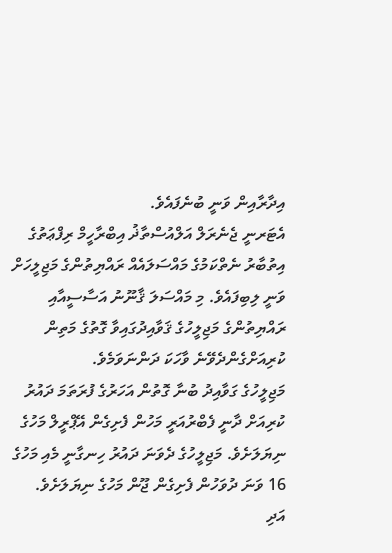އިދާރާއިން ވަނީ ބުނެފައެވެ.
އެޓަރނީ ޖެނެރަލް އަލްއުސްތާޛު އިބްރާހީމް ރިފްޢަތުގެ އިތުބާރު ނެތްކަމުގެ މައްސަލައެއް ރައްޔިތުންގެ މަޖިލީހަށް ވަނީ ލިބިފައެވެ. މި މައްސަލަ ޤާނޫނު އަސާސީއާއި ރައްޔިތުންގެ މަޖިލީހުގެ ޤަވާއިދުގައިވާ ގޮތުގެ މަތިން ކުރިއަށްގެންދެވޭނެ ވާހަކަ ދަންނަވަމެވެ.
މަޖިލީހުގެ ގަވާއިދު ބުނާ ގޮތުން އަހަރުގެ ފުރަތަމަ ދައުރު ކުރިއަށް ދާނީ ފެބްރުއަރީ މަހުން ފެށިގެން އޭޕްރީލް މަހުގެ ނިޔަލަށެވެ. މަޖިލީހުގެ ދެވަނަ ދައުރު ހިނގާނީ މެއި މަހުގެ 16 ވަނަ ދުވަހުން ފެށިގެން ޖޫން މަހުގެ ނިޔަލަށެވެ.
އަދި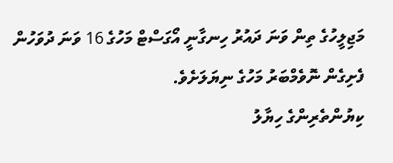މަޖިލީހުގެ ތިން ވަނަ ދައުރު ހިނގާނީ އޯގަސްޓް މަހުގެ 16 ވަނަ ދުވަހުން ފެށިގެން ނޮވެމްބަރު މަހުގެ ނިޔަލަށެވެ.
ކިޔުންތެރިންގެ ހިޔާލު